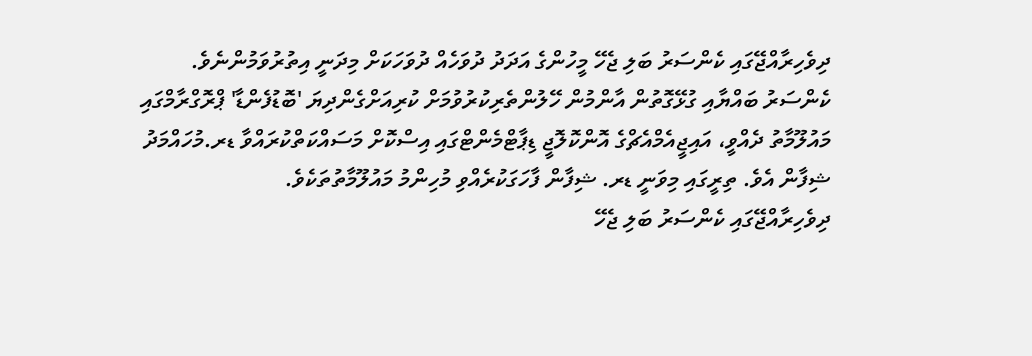ދިވެހިރާއްޖޭގައި ކެންސަރު ބަލި ޖެހޭ މީހުންގެ އަދަދު ދުވަހެއް ދުވަހަކަށް މިދަނީ އިތުރުވަމުންނެވެ.
ކެންސަރު ބައްޔާއި ގުޅޭގޮތުން އާންމުން ހޭލުންތެރިކުރުވުމަށް ކުރިއަށްގެންދިޔަ 'ބޮޑުފެންޑާ' ޕްރޮގްރާމްގައި މައުލޫމާތު ދެއްވީ، އައިޖީއެމްއެޗްގެ އޮންކޮލޮޖީ ޑިޕާޓްމެންޓްގައި އިސްކޮށް މަސައްކަތްކުރައްވާ ޑރ.މުހައްމަދު ޝިފާން އެވެ. ތިރީގައި މިވަނީ ޑރ. ޝިފާން ފާހަގަކުރެއްވި މުހިންމު މައުލޫމާތުތަކެވެ.
ދިވެހިރާއްޖޭގައި ކެންސަރު ބަލި ޖެހޭ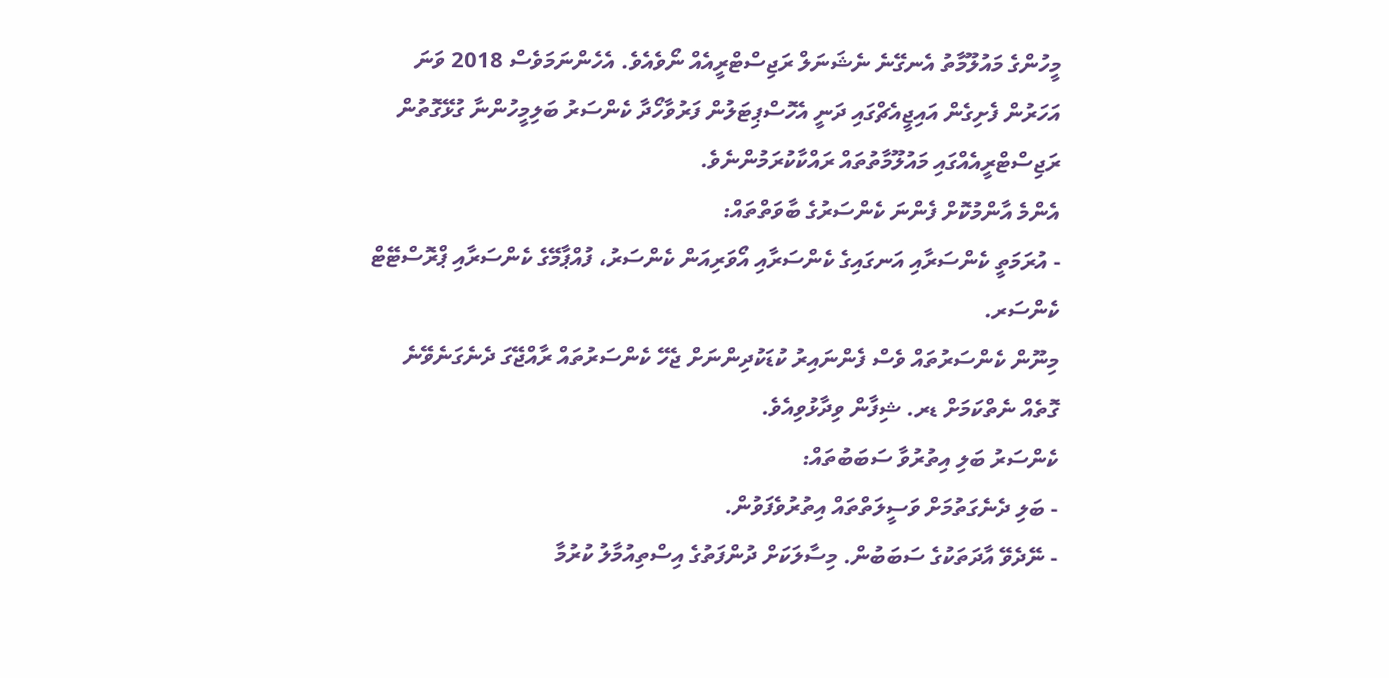މީހުންގެ މައުލޫމާތު އެނގޭނެ ނެޝަނަލް ރަޖިސްޓްރީއެއް ނޯވެއެވެ. އެހެންނަމަވެސް 2018 ވަނަ އަހަރުން ފެށިގެން އައިޖީއެޗްގައި ދަނީ އެހޮސްޕިޓަލުން ފަރުވާހޯދާ ކެންސަރު ބަލިމީހުންނާ ގުޅޭގޮތުން ރަޖިސްޓްރީއެއްގައި މައުލޫމާތުތައް ރައްކާކުރަމުންނެވެ.
އެންމެ އާންމުކޮށް ފެންނަ ކެންސަރުގެ ބާވަތްތައް:
- އުރަމަތީ ކެންސަރާއި އަނގައިގެ ކެންސަރާއި އޯވަރިއަން ކެންސަރު، ފުއްޕާމޭގެ ކެންސަރާއި ޕްރޮސްޓޭޓް ކެންސަރ.
މިނޫން ކެންސަރުތައް ވެސް ފެންނައިރު ކުޑަކުދިންނަށް ޖެހޭ ކެންސަރުތައް ރާއްޖޭގަ ދެނެގަނެވޭނެ ގޮތެއް ނެތްކަމަށް ޑރ. ޝިފާން ވިދާޅުވިއެވެ.
ކެންސަރު ބަލި އިތުރުވާ ސަބަބުތައް:
- ބަލި ދެނެގަތުމަށް ވަސީލަތްތައް އިތުރުވެފަވުން.
- ނޭދެވޭ އާދަތަކުގެ ސަބަބުން. މިސާލަކަށް ދުންފަތުގެ އިސްތިއުމާލު ކުރުމާ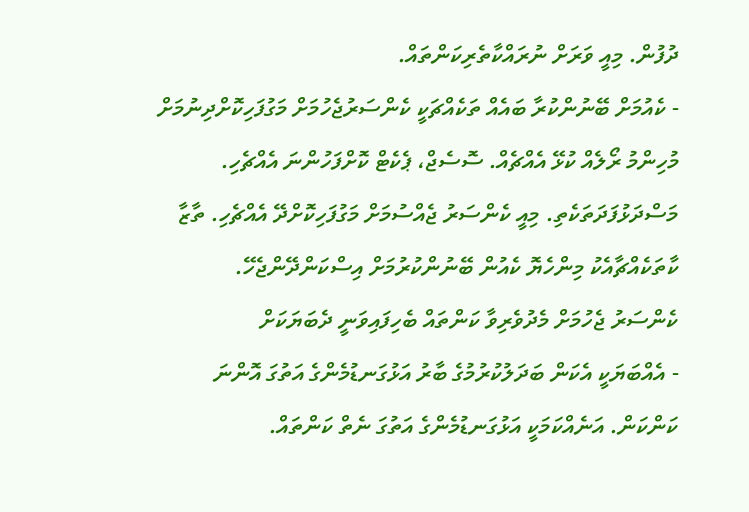ދުފުން. މިއީ ވަރަށް ނުރައްކާތެރިކަންތައް.
- ކެއުމަށް ބޭނުންކުރާ ބައެއް ތަކެއްޗަކީ ކެންސަރުޖެހުމަށް މަގުފަހިކޮށްދިނުމަށް މުހިންމު ރޯލެއް ކުޅޭ އެއްޗެއް. ސޮސެޖް، ޕެކެޓް ކޮށްފަހުންނަ އެއްޗެހި. މަސްދަޅުފަދަތަކެތި. މިއީ ކެންސަރު ޖެއްސުމަށް މަގުފަހިކޮށްދޭ އެއްޗެހި. ތާޒާ ކާތަކެއްޗާއެކު މިންހެޔޮ ކެއުން ބޭނުންކުރުމަށް އިސްކަންދޭންޖެހޭ.
ކެންސަރު ޖެހުމަށް މެދުވެރިވާ ކަންތައް ބެހިފައިވަނީ ދެބަޔަކަށް
- އެއްބަޔަކީ އެކަން ބަދަލުކުރުމުގެ ބާރު އަޅުގަނޑުމެންގެ އަތުގަ އޮންނަ ކަންކަން. އަނެއްކަމަކީ އަޅުގަނޑުމެންގެ އަތުގަ ނެތް ކަންތައް.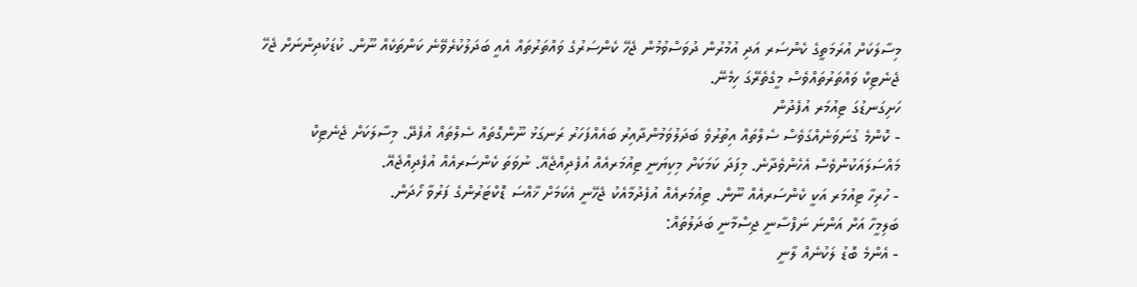މިސާލަކަށް އުރަމަތީގެ ކެންސަރ އަދި އުމުރުން ދުވަސްވުމުން ޖެހޭ ކެންސަރުގެ ވައްތަރުތައް އެއީ ބަދަލުކުރެވޭނެ ކަންތަކެއް ނޫން. ކުޑަކުދިންނަށް ޖެހޭ ޖެނެޓިކް ވައްތަރުތައްވެސް މީގެތެރޭގަ ހިމެނޭ.
ހަށިގަނޑުގަ ޓިއުމަރ އުފެދުން
- ކޮންމެ ގުނަވަނެއްގަވެސް ސެލްތައް އިތުރުވެ ބަދަލުވަމުންދާއިރު ބައެއްފަހަރު ރަނގަޅު ނޫންގޮތައް ސެލްތައް އުފެދޭ. މިސާލަކަށް ޖެނެޓިކް މައްސަލައަކުންވެސް އެހެންވެދާނެ. މިފަދަ ކަމަކަށް މިކިޔަނީ ޓިއުމަރއެއް އުފެދިއްޖެއޭ. ނުވަތަ ކެންސަރއެއް އުފެދިއްޖެއޭ.
- ހުރިހާ ޓިއުމަރ އަކީ ކެންސަރއެއް ނޫން. ޓިއުމަރއެއް އުފެދުމާއެކު ޖެހޭނީ އެކަމަށް ޚާއްސަ ޑޮކްޓަރުންގެ ފަރުވާ ހޯދަން.
ބަލިމީހާ އަށް އަންނަ ނަފްސާނީ ޖިސްމާނީ ބަދަލުތައް:
- އެންމެ ބޮޑު ލަކުނެއް ލާނީ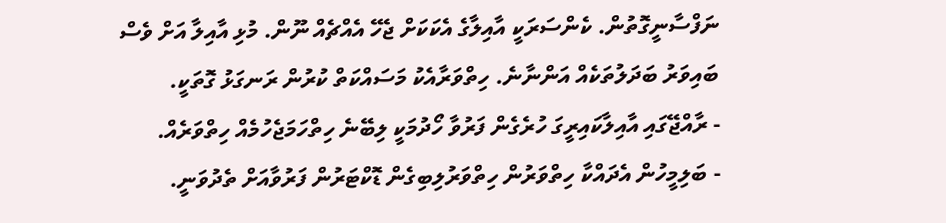ނަފްސާނީގޮތުން. ކެންސަރަކީ އާއިލާގެ އެކަކަށް ޖެހޭ އެއްޗެއް ނޫން. މުޅި އާއިލާ އަށް ވެސް ބައިވަރު ބަދަލުތަކެއް އަންނާނެ. ހިތްވަރާއެކު މަސައްކަތް ކުރުން ރަނގަޅު ގޮތަކީ.
- ރާއްޖޭގައި އާއިލާކައިރީގަ ހުރެގެން ފަރުވާ ހޯދުމަކީ ލިބޭނެ ހިތްހަމަޖެހުމެއް ހިތްވަރެއް.
- ބަލިމީހުން އެދައްކާ ހިތްވަރުން ހިތްވަރުލިބިގެން ޑޮކްޓަރުން ފަރުވާއަށް ތެދުވަނީ.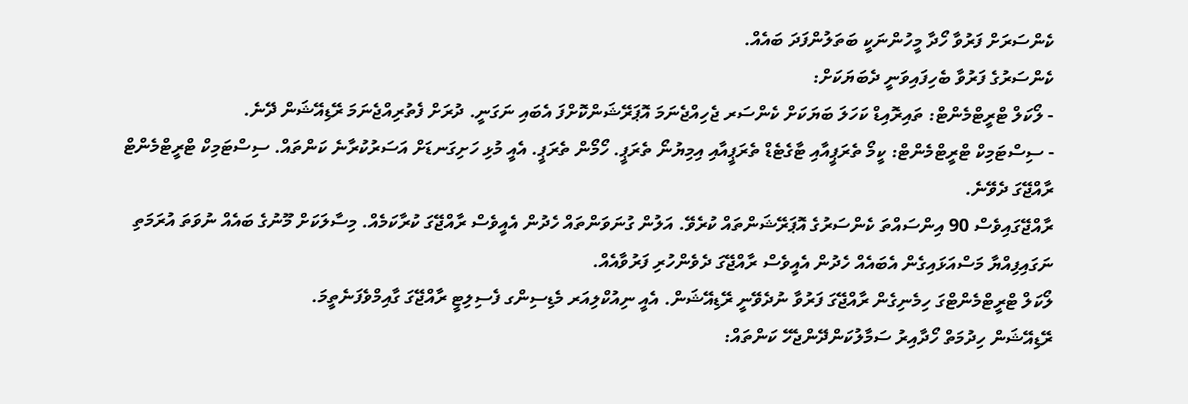ކެންސަރަށް ފަރުވާ ހޯދާ މީހުންނަކީ ބަތަލުންފަދަ ބައެއް.
ކެންސަރުގެ ފަރުވާ ބެހިފައިވަނީ ދެބަޔަކަށް:
- ލޯކަލް ޓްރީޓްމެންޓް: ތައިރޮއިޑް ކަހަލަ ބަޔަކަށް ކެންސަރ ޖެހިއްޖެނަމަ އޮޕަރޭޝަންކޮށްފަ އެބައި ނަގަނީ. ދުރަށް ފެތުރިއްޖެނަމަ ރޭޑިއޭޝަން ދޭނެ.
- ސިސްޓަމިކް ޓްރީޓްމެންޓް: ކީމޯ ތެރަޕީއާއި ޓާގެޓެޑް ތެރަޕީއާއި އިމިޔުނޯ ތެރަޕީ. ހޯމޯން ތެރަޕީ. އެއީ މުޅި ހަށިގަނޑަށް އަސަރުކުރާނެ ކަންތައް. ސިސްޓަމިކް ޓްރީޓްމެންޓް ރާއްޖޭގަ ދެވޭނެ.
ރާއްޖޭގައިވެސް 90 އިންސައްތަ ކެންސަރުގެ އޮޕަރޭޝަންތައް ކުރެވޭ. އަލުން ގުނަވަންތައް ހެދުން އެއީވެސް ރާއްޖޭގަ ކުރާކަމެއް. މިސާލަކަށް މޫނުގެ ބައެއް ނުވަތަ އުރަމަތި ނަގައިފިއްޔާ މަސްއަޅައިގެން އެބައެއް ހެދުން އެއީވެސް ރާއްޖޭގަ ދެވެންހުރި ފަރުވާއެއް.
ލޯކަލް ޓްރީޓްމެންޓްގަ ހިމެނިގެން ރާއްޖޭގަ ފަރުވާ ނުދެވޭނީ ރޭޑިއޭޝަން. އެއީ ނިއުކްލިއަރ މެޑިސިންގ ފެސިލިޓީ ރާއްޖޭގަ ގާއިމްވެފަނެތީމަ.
ރޭޑިއޭޝަން ހިދުމަތް ހޯދާއިރު ސަމާލުކަންދޭންޖެހޭ ކަންތައް: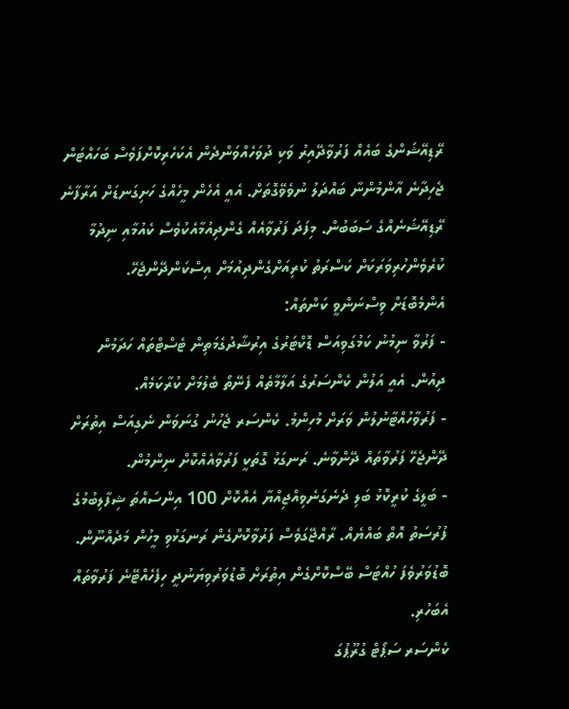ރޭޑިއޭޝަންގެ ބައެއް ފަރުވާދޭއިރު ވަކި ދުވަހެއްވަންދެން އެކަހެރިކޮށްފަވެސް ބަހައްޓަން ޖެހިދާނެ އާންމުންނާ ބައްދަލު ނުވެވޭގޮތަށް. އެއީ އެހެން މީހެއްގެ ހަށިގަނޑަށް އަރާފާނެ ރޭޑިއޭޝަނެއްގެ ސަބަބުން. މިފަދަ ފަރުވާއެއް ގެންދިއުމާއެކުވެސް ކެއުމާއި ނިދުމާ ކުރެވެންހުރިވަރަކަށް ކަސްރަތު ކުރިއަށްގެންދިއުމަށް އިސްކަންދޭންޖެހޭ.
އެންމެބޮޑަށް ވިސްނަންވީ ކަންތައް:
- ފަރުވާ ނިމުނު ކަމުގަވިއަސް ޑޮކްޓަރުގެ އިރުޝާދުގެމަތިން ޓެސްޓްތައް ހަދަމުން ދިއުން. އެއީ އަލުން ކެންސަރުގެ އަލާމާތެއް ފެނޭތޯ ބެލުމަށް ކުރާކަމެއް.
- ފަރުވާހުއްޓާނުލުން ވަރަށް މުހިންމު. ކެންސަރ ޖެހުނު ގުނަވަން ނެގިއަސް އިތުރަށް ދޭންޖެހޭ ފަރުވާތައް ދޭންވާނެ. ރަނގަޅު ގޮތަކީ ފަރުވާއެއްކޮށް ނިންމުން.
- ބަލީގެ ކުރީކޮޅު ބަލި ދެނެގަނެވިއްޖިއްޔާ އެއްކޮށް 100 އިންސައްތަ ޝިފާލިބުމުގެ ފުރުސަތު އޮތް ބައްޔެއް. ރާއްޖޭގަވެސް ފަރުވާކޮށްގެން ރަނގަޅުވި މީހުން މަދެއްނޫން. ބޮޑުވަރުވެފަ ހުއްޓަސް ބޭސްކޮށްގެން އިތުރަށް ބޮޑުވަރުވިޔަނުދީ ހިފެހެއްޓޭނެ ފަރުވާތައް އެބަހުރި.
ކެންސަރ ސަޕޯޓް ގުރޫޕުގަ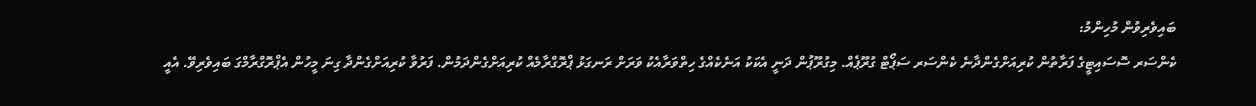ބައިވެރިވުން މުހިންމު:
ކެންސަރ ސޮސައިޓީގެ ފަރާތުން ކުރިއަށްގެންދާނެ ކެންސަރ ސަޕޯޓް ގުރޫޕެއް. މިގުރޫޕުން ދަނީ އެކަކު އަނެކެއްގެ ހިތްވަރާއެކު ވަރަށް ރަނގަޅު ޕްރޮގްރާމެއް ކުރިއަށްގެންދަމުން. ފަރުވާ ކުރިއަށްގެންދާ ގިނަ މީހުން އެޕްރޮގްރާމްގަ ބައިވެރިވޭ. އެއީ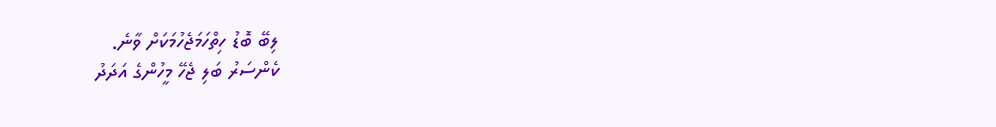ލިބޭ ބޮޑު ހިތްހަމަޖެހުމަކަށް ވާނެ.
ކެންސަރު ބަލި ޖެހޭ މީހުންގެ އަދަދު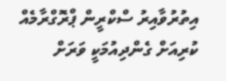އިތުރުވާއިރު ސްކްރީން ޕްރޮގްރާމެއް ކުރިއަށް ގެންދިއުމަކީ ވަރަށް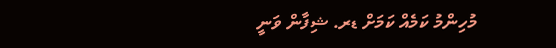މުހިންމު ކަމެއް ކަމަށް ޑރ. ޝިފާން ވަނީ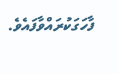ފާހަގަކުރައްވާފައެވެ.